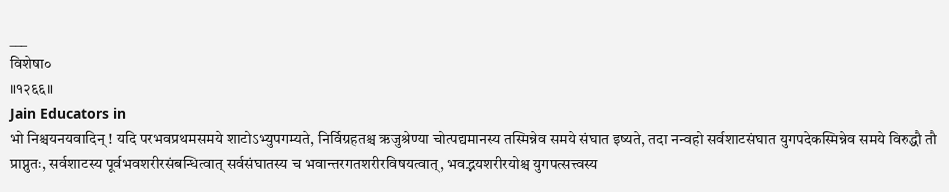___
विशेषा०
॥१२६६॥
Jain Educators in
भो निश्चयनयवादिन् ! यदि परभवप्रथमसमये शाटोऽभ्युपगम्यते, निर्विग्रहतश्च ऋजुश्रेण्या चोत्पद्यमानस्य तस्मिन्नेव समये संघात इष्यते, तदा नन्वहो सर्वशाटसंघात युगपदेकस्मिन्नेव समये विरुद्धौ तौ प्राप्नुतः, सर्वशाटस्य पूर्वभवशरीरसंबन्धित्वात् सर्वसंघातस्य च भवान्तरगतशरीरविषयत्वात्, भवद्भयशरीरयोश्च युगपत्सत्त्वस्य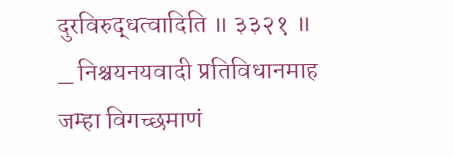दुरविरुद्धत्वादिति ॥ ३३२१ ॥
_ निश्चयनयवादी प्रतिविधानमाह
जम्हा विगच्छमाणं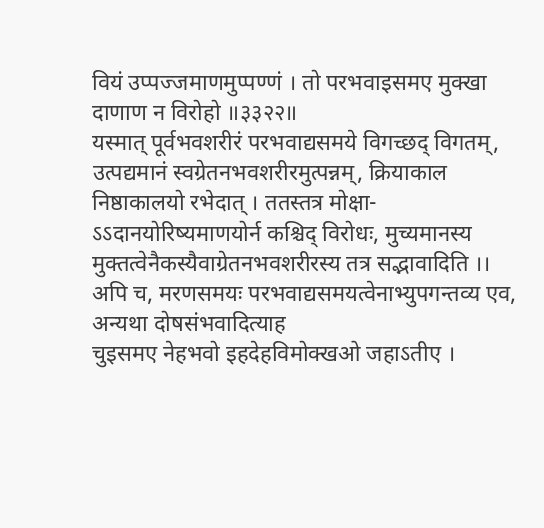वियं उप्पज्जमाणमुप्पण्णं । तो परभवाइसमए मुक्खा दाणाण न विरोहो ॥३३२२॥
यस्मात् पूर्वभवशरीरं परभवाद्यसमये विगच्छद् विगतम्, उत्पद्यमानं स्वग्रेतनभवशरीरमुत्पन्नम्, क्रियाकाल निष्ठाकालयो रभेदात् । ततस्तत्र मोक्षा-ऽऽदानयोरिष्यमाणयोर्न कश्चिद् विरोधः, मुच्यमानस्य मुक्तत्वेनैकस्यैवाग्रेतनभवशरीरस्य तत्र सद्भावादिति ।। अपि च, मरणसमयः परभवाद्यसमयत्वेनाभ्युपगन्तव्य एव, अन्यथा दोषसंभवादित्याह
चुइसमए नेहभवो इहदेहविमोक्खओ जहाऽतीए ।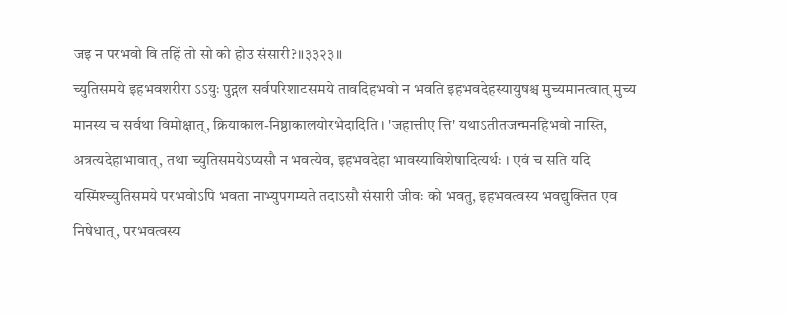जइ न परभवो वि तहिं तो सो को होउ संसारी?॥३३२३॥
च्युतिसमये इहभवशरीरा ऽऽयुः पुद्गल सर्वपरिशाटसमये तावदिहभवो न भवति इहभवदेहस्यायुषश्च मुच्यमानत्वात् मुच्य मानस्य च सर्वथा विमोक्षात्, क्रियाकाल-निष्ठाकालयोरभेदादिति । 'जहात्तीए त्ति' यथाऽतीतजन्मनहिभवो नास्ति, अत्रत्यदेहाभावात्, तथा च्युतिसमयेऽप्यसौ न भवत्येव, इहभवदेहा भावस्याविशेषादित्यर्थः । एवं च सति यदि यस्मिंश्च्युतिसमये परभवोऽपि भवता नाभ्युपगम्यते तदाऽसौ संसारी जीवः को भवतु, इहभवत्वस्य भवद्युक्तित एव निषेधात्, परभवत्वस्य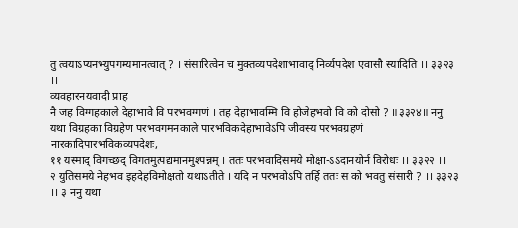तु त्वयाऽप्यनभ्युपगम्यमानत्वात् ? । संसारित्वेन च मुक्तव्यपदेशाभावाद् निर्व्यपदेश एवासौ स्यादिति ।। ३३२३ ।।
व्यवहारनयवादी प्राह
नै जह विग्गहकाले देहाभावे वि परभवग्गणं । तह देहाभावम्मि वि होजेहभवो वि को दोसो ? ॥३३२४॥ ननु यथा विग्रहका विग्रहेण परभवगमनकाले पारभविकदेहाभावेऽपि जीवस्य परभवग्रहणं नारकादिपारभविकव्यपदेशः,
११ यस्माद् विगच्छद् विगतमुत्पद्यमानमुश्पन्नम् । ततः परभवादिसमये मोक्षा-ऽऽदानयोर्न विरोधः ।। ३३२२ ।।
२ युतिसमये नेहभव इहदेहविमोक्षतो यथाऽतीते । यदि न परभवोऽपि तर्हि ततः स को भवतु संसारी ? ।। ३३२३ ।। ३ ननु यथा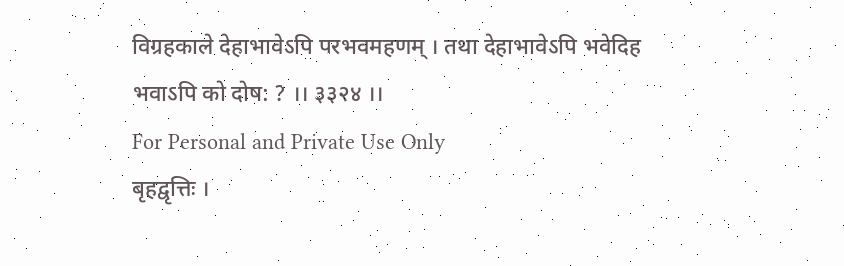विग्रहकाले देहाभावेऽपि परभवमहणम् । तथा देहाभावेऽपि भवेदिह भवाऽपि को दोष: ? ।। ३३२४ ।।
For Personal and Private Use Only
बृहद्वृत्तिः ।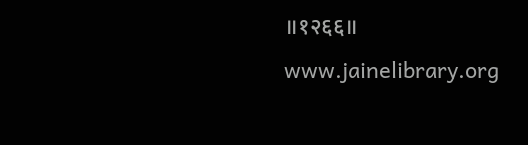॥१२६६॥
www.jainelibrary.org